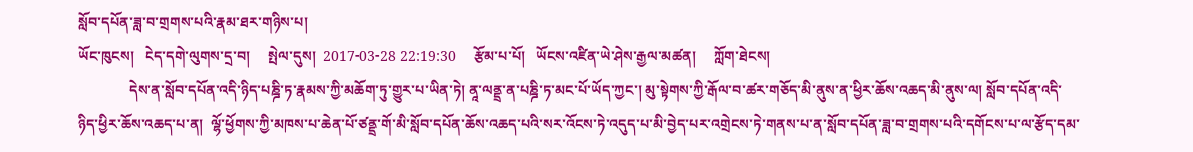སློབ་དཔོན་ཟླ་བ་གྲགས་པའི་རྣམ་ཐར་གཉིས་པ།
ཡོང་ཁུངས།   ངེད་དགེ་ལུགས་དྲ་བ།     སྤེལ་དུས།  2017-03-28 22:19:30     རྩོམ་པ་པོ།   ཡོངས་འཛིན་ཡེ་ཤེས་རྒྱལ་མཚན།     ཀློག་ཐེངས།
              དེས་ན་སློབ་དཔོན་འདི་ཉིད་པཎྜི་ཏ་རྣམས་ཀྱི་མཆོག་ཏུ་གྱུར་པ་ཡིན་ཏེ། ནཱ་ལནྡྲ་ན་པཎྜི་ཏ་མང་པོ་ཡོད་ཀྱང་། མུ་སྟེགས་ཀྱི་རྒོལ་བ་ཚར་གཅོད་མི་ནུས་ན་ཕྱིར་ཆོས་འཆད་མི་ནུས་ལ། སློབ་དཔོན་འདི་ཉིད་ཕྱིར་ཆོས་འཆད་པ་ན།  ལྷོ་ཕྱོགས་ཀྱི་མཁས་པ་ཆེན་པོ་ཙནྡྲ་གོ་མི་སློབ་དཔོན་ཆོས་འཆད་པའི་སར་འོངས་ཏེ་འདུད་པ་མི་བྱེད་པར་འགྲེངས་ཏེ་གནས་པ་ན་སློབ་དཔོན་ཟླ་བ་གྲགས་པའི་དགོངས་པ་ལ་རྩོད་དམ་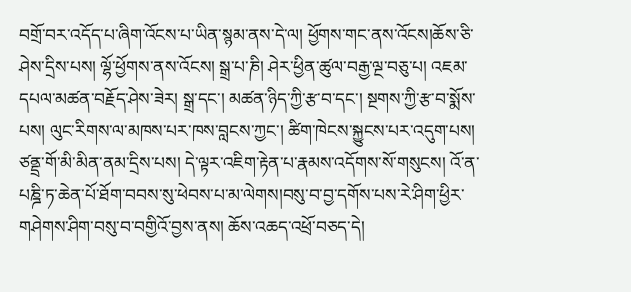བགྲོ་བར་འདོད་པ་ཞིག་འོངས་པ་ཡིན་སྙམ་ནས་དེ་ལ། ཕྱོགས་གང་ནས་འོངས།ཆོས་ཅི་ཤེས་དྲིས་པས། ལྷོ་ཕྱོགས་ནས་འོངས། སྒྲ་པ་ཎི། ཤེར་ཕྱིན་ཚུལ་བརྒྱ་ལྔ་བཅུ་པ། འཇམ་དཔལ་མཚན་བརྗོད་ཤེས་ཟེར། སྒྲ་དང་། མཚན་ཉིད་ཀྱི་རྩ་བ་དང་། སྔགས་ཀྱི་རྩ་བ་སྨོས་པས། ལུང་རིགས་ལ་མཁས་པར་ཁས་བླངས་ཀྱང་། ཚིག་ཁེངས་སྐྱུངས་པར་འདུག་པས། ཙནྡྲ་གོ་མི་མིན་ནམ་དྲིས་པས། དེ་ལྟར་འཇིག་རྟེན་པ་རྣམས་འདོགས་སོ་གསུངས། འོ་ན་པཎྜི་ཏ་ཆེན་པོ་ཐོག་བབས་སུ་ཕེབས་པ་མ་ལེགས།བསུ་བ་བྱ་དགོས་པས་རེ་ཤིག་ཕྱིར་གཤེགས་ཤིག་བསུ་བ་བགྱིའོ་བྱས་ནས། ཆོས་འཆད་འཕྲོ་བཅད་དེ།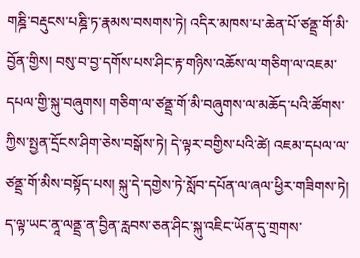གཎྜི་བརྡུངས་པཎྜི་ཏ་རྣམས་བསགས་ཏེ། འདིར་མཁས་པ་ཆེན་པོ་ཙནྡྲ་གོ་མི་བྱོན་གྱིས། བསུ་བ་བྱ་དགོས་པས་ཤིང་རྟ་གཉིས་འཆོས་ལ་གཅིག་ལ་འཇམ་དཔལ་གྱི་སྐུ་བཞུགས། གཅིག་ལ་ཙནྡྲ་གོ་མི་བཞུགས་ལ་མཆོད་པའི་ཚོགས་ཀྱིས་སྤྱན་དྲོངས་ཤིག་ཅེས་བསྒོས་ཏེ། དེ་ལྟར་བགྱིས་པའི་ཚེ། འཇམ་དཔལ་ལ་ཙནྡྲ་གོ་མིས་བསྟོད་པས། སྐུ་དེ་དགྱེས་ཏེ་སློབ་དཔོན་ལ་ཞལ་ཕྱིར་གཟིགས་ཏེ། ད་ལྟ་ཡང་ནཱ་ལནྡྲ་ན་བྱིན་རླབས་ཅན་ཤིང་སྐུ་འཇིང་ཡོན་དུ་གྲགས་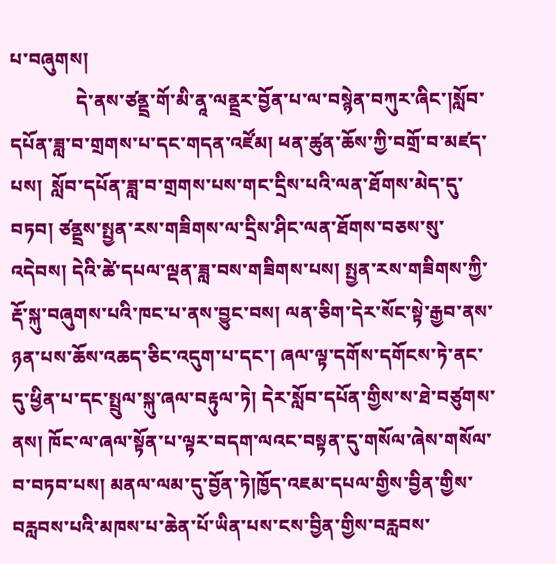པ་བཞུགས།
              དེ་ནས་ཙནྡྲ་གོ་མི་ནཱ་ལནྡྲར་བྱོན་པ་ལ་བསྙེན་བཀུར་ཞིང་།སློབ་དཔོན་ཟླ་བ་གྲགས་པ་དང་གདན་འཛོམ། ཕན་ཚུན་ཆོས་ཀྱི་བགྲོ་བ་མཛད་པས།  སློབ་དཔོན་ཟླ་བ་གྲགས་པས་གང་དྲིས་པའི་ལན་ཐོགས་མེད་དུ་བཏབ། ཙནྡྲས་སྤྱན་རས་གཟིགས་ལ་དྲིས་ཤིང་ལན་ཐོགས་བཅས་སུ་འདེབས། དེའི་ཚེ་དཔལ་ལྡན་ཟླ་བས་གཟིགས་པས། སྤྱན་རས་གཟིགས་ཀྱི་རྡོ་སྐུ་བཞུགས་པའི་ཁང་པ་ནས་བྱུང་བས། ལན་ཅིག་དེར་སོང་སྟེ་རྒྱབ་ནས་ཉན་པས་ཆོས་འཆད་ཅིང་འདུག་པ་དང་། ཞལ་ལྟ་དགོས་དགོངས་ཏེ་ནང་དུ་ཕྱིན་པ་དང་སྤྲུལ་སྐུ་ཞལ་བརྟུལ་ཏེ། དེར་སློབ་དཔོན་གྱིས་ས་ཐེ་བཙུགས་ནས། ཁོང་ལ་ཞལ་སྟོན་པ་ལྟར་བདག་ལའང་བསྟན་དུ་གསོལ་ཞེས་གསོལ་བ་བཏབ་པས། མནལ་ལམ་དུ་བྱོན་ཏེ།ཁྱོད་འཇམ་དཔལ་གྱིས་བྱིན་གྱིས་བརླབས་པའི་མཁས་པ་ཆེན་པོ་ཡིན་པས་ངས་བྱིན་གྱིས་བརླབས་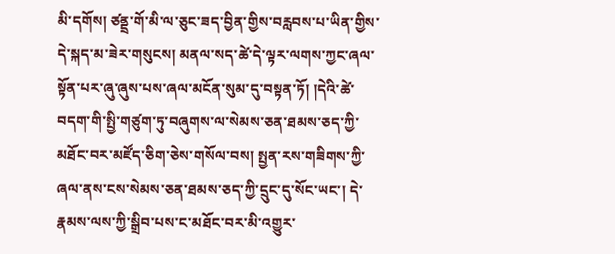མི་དགོས། ཙནྡྲ་གོ་མི་ལ་ཅུང་ཟད་བྱིན་གྱིས་བརླབས་པ་ཡིན་གྱིས་དེ་སྐད་མ་ཟེར་གསུངས། མནལ་སད་ཚེ་དེ་ལྟར་ལགས་ཀྱང་ཞལ་སྟོན་པར་ཞུ་ཞུས་པས་ཞལ་མངོན་སུམ་དུ་བསྟན་ཏོ། །དེའི་ཚེ་བདག་གི་སྤྱི་གཙུག་ཏུ་བཞུགས་ལ་སེམས་ཅན་ཐམས་ཅད་ཀྱི་མཐོང་བར་མཛོད་ཅིག་ཅེས་གསོལ་བས། སྤྱན་རས་གཟིགས་ཀྱི་ཞལ་ནས་ངས་སེམས་ཅན་ཐམས་ཅད་ཀྱི་དྲུང་དུ་སོང་ཡང་། དེ་རྣམས་ལས་ཀྱི་སྒྲིབ་པས་ང་མཐོང་བར་མི་འགྱུར་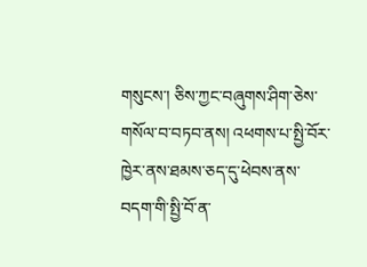གསུངས་། ཅིས་ཀྱང་བཞུགས་ཤིག་ཅེས་གསོལ་བ་བཏབ་ནས། འཕགས་པ་སྤྱི་བོར་ཁྱེར་ནས་ཐམས་ཅད་དུ་ཕེབས་ནས་བདག་གི་སྤྱི་བོ་ན་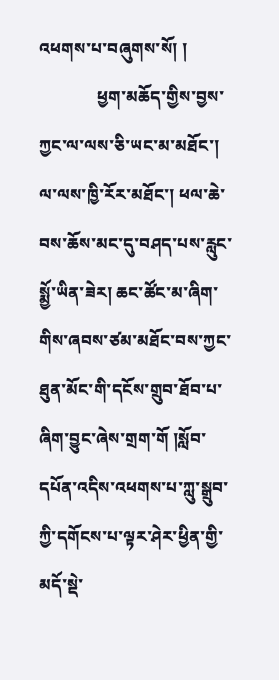འཕགས་པ་བཞུགས་སོ། །
              ཕྱག་མཆོད་གྱིས་བྱས་ཀྱང་ལ་ལས་ཅི་ཡང་མ་མཐོང་། ལ་ལས་ཁྱི་རོར་མཐོང་། ཕལ་ཆེ་བས་ཆོས་མང་དུ་བཤད་པས་རླུང་སྨྱོ་ཡིན་ཟེར། ཆང་ཚོང་མ་ཞིག་གིས་ཞབས་ཙམ་མཐོང་བས་ཀྱང་ཐུན་མོང་གི་དངོས་གྲུབ་ཐོབ་པ་ཞིག་བྱུང་ཞེས་གྲག་གོ །སློབ་དཔོན་འདིས་འཕགས་པ་ཀླུ་སྒྲུབ་ཀྱི་དགོངས་པ་ལྟར་ཤེར་ཕྱིན་གྱི་མདོ་སྡེ་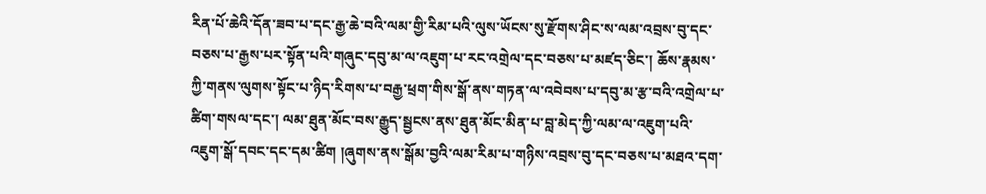རིན་པོ་ཆེའི་དོན་ཟབ་པ་དང་རྒྱ་ཆེ་བའི་ལམ་གྱི་རིམ་པའི་ལུས་ཡོངས་སུ་རྫོགས་ཤིང་ས་ལམ་འབྲས་བུ་དང་བཅས་པ་རྒྱས་པར་སྟོན་པའི་གཞུང་དབུ་མ་ལ་འཇུག་པ་རང་འགྲེལ་དང་བཅས་པ་མཛད་ཅིང་། ཆོས་རྣམས་ཀྱི་གནས་ལུགས་སྟོང་པ་ཉིད་རིགས་པ་བརྒྱ་ཕྲག་གིས་སྒོ་ནས་གཏན་ལ་འབེབས་པ་དབུ་མ་རྩ་བའི་འགྲེལ་པ་ཚིག་གསལ་དང་། ལམ་ཐུན་མོང་བས་རྒྱུད་སྦྱངས་ནས་ཐུན་མོང་མིན་པ་བླ་མེད་ཀྱི་ལམ་ལ་འཇུག་པའི་འཇུག་སྒོ་དབང་དང་དམ་ཚིག །ཞུགས་ནས་སྒོམ་བྱའི་ལམ་རིམ་པ་གཉིས་འབྲས་བུ་དང་བཅས་པ་མཐའ་དག་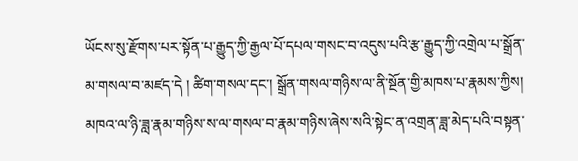ཡོངས་སུ་རྫོགས་པར་སྟོན་པ་རྒྱུད་ཀྱི་རྒྱལ་པོ་དཔལ་གསང་བ་འདུས་པའི་རྩ་རྒྱུད་ཀྱི་འགྲེལ་པ་སྒྲོན་མ་གསལ་བ་མཛད་དེ ། ཚིག་གསལ་དང་། སྒྲོན་གསལ་གཉིས་ལ་ནི་སྔོན་གྱི་མཁས་པ་རྣམས་ཀྱིས།  མཁའ་ལ་ཉི་ཟླ་རྣམ་གཉིས་ས་ལ་གསལ་བ་རྣམ་གཉིས་ཞེས་སའི་སྟེང་ན་འགྲན་ཟླ་མེད་པའི་བསྟན་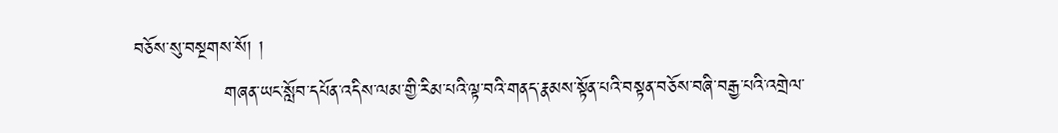བཅོས་སུ་བསྔགས་སོ། །
              གཞན་ཡང་སློབ་དཔོན་འདིས་ལམ་གྱི་རིམ་པའི་ལྟ་བའི་གནད་རྣམས་སྟོན་པའི་བསྟན་བཅོས་བཞི་བརྒྱ་པའི་འགྲེལ་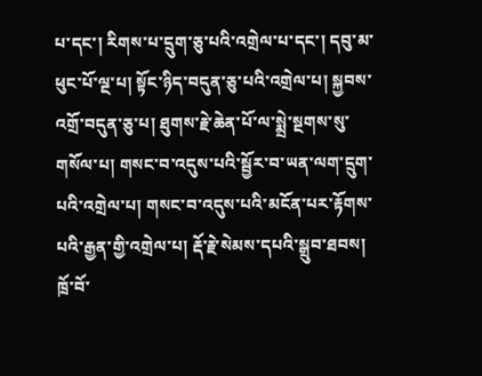པ་དང་། རིགས་པ་དྲུག་ཅུ་པའི་འགྲེལ་པ་དང་། དབུ་མ་ཕུང་པོ་ལྔ་པ། སྟོང་ཉིད་བདུན་ཅུ་པའི་འགྲེལ་པ། སྐྱབས་འགྲོ་བདུན་ཅུ་པ། ཐུགས་རྗེ་ཆེན་པོ་ལ་སྨྲེ་སྔགས་སུ་གསོལ་པ། གསང་བ་འདུས་པའི་སྦྱོར་བ་ཡན་ལག་དྲུག་པའི་འགྲེལ་པ། གསང་བ་འདུས་པའི་མངོན་པར་རྟོགས་པའི་རྒྱན་གྱི་འགྲེལ་པ། རྡོ་རྗེ་སེམས་དཔའི་སྒྲུབ་ཐབས། ཁྲོ་བོ་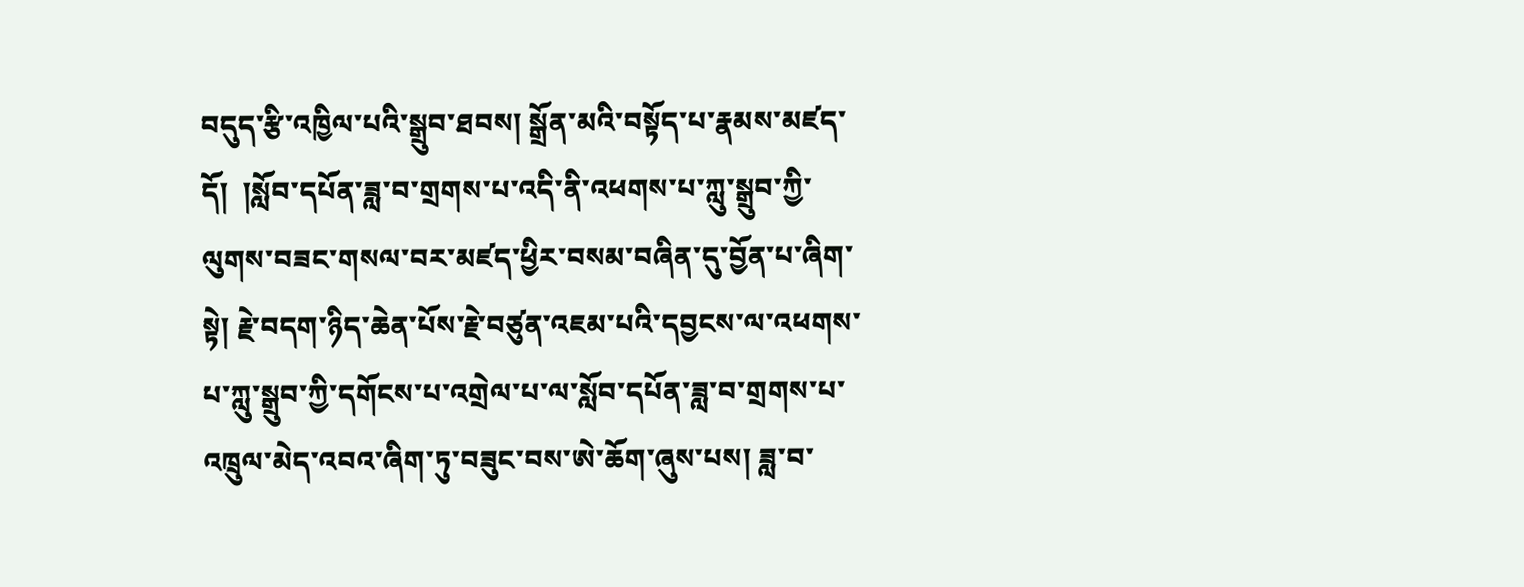བདུད་རྩི་འཁྱིལ་པའི་སྒྲུབ་ཐབས། སྒྲོན་མའི་བསྟོད་པ་རྣམས་མཛད་དོ།  །སློབ་དཔོན་ཟླ་བ་གྲགས་པ་འདི་ནི་འཕགས་པ་ཀླུ་སྒྲུབ་ཀྱི་ལུགས་བཟང་གསལ་བར་མཛད་ཕྱིར་བསམ་བཞིན་དུ་བྱོན་པ་ཞིག་སྟེ། རྗེ་བདག་ཉིད་ཆེན་པོས་རྗེ་བཙུན་འཇམ་པའི་དབྱངས་ལ་འཕགས་པ་ཀླུ་སྒྲུབ་ཀྱི་དགོངས་པ་འགྲེལ་པ་ལ་སློབ་དཔོན་ཟླ་བ་གྲགས་པ་འཁྲུལ་མེད་འབའ་ཞིག་ཏུ་བཟུང་བས་ཨེ་ཆོག་ཞུས་པས། ཟླ་བ་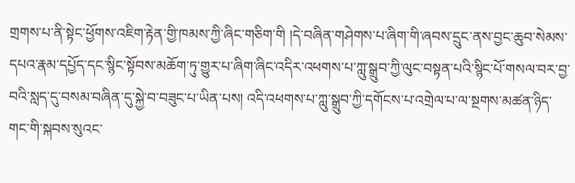གྲགས་པ་ནི་སྟེང་ཕྱོགས་འཇིག་རྟེན་གྱི་ཁམས་ཀྱི་ཞིང་གཅིག་གི །དེ་བཞིན་གཤེགས་པ་ཞིག་གི་ཞབས་དྲུང་ནས་བྱང་ཆུབ་སེམས་དཔའ་རྣམ་དཔྱོད་དང་སྙིང་སྟོབས་མཆོག་ཏུ་གྱུར་པ་ཞིག་ཞིང་འདིར་འཕགས་པ་ཀླུ་སྒྲུབ་ཀྱི་ལུང་བསྟན་པའི་སྙིང་པོ་གསལ་བར་བྱ་བའི་སླད་དུ་བསམ་བཞིན་དུ་སྐྱེ་བ་བཟུང་པ་ཡིན་པས། འདི་འཕགས་པ་ཀླུ་སྒྲུབ་ཀྱི་དགོངས་པ་འགྲེལ་པ་ལ་སྔགས་མཚན་ཉིད་གང་གི་སྐབས་སུའང་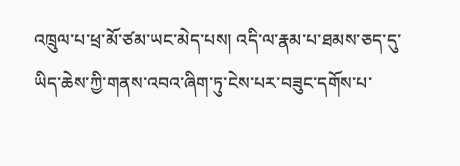འཁྲུལ་པ་ཕྲ་མོ་ཙམ་ཡང་མེད་པས། འདི་ལ་རྣམ་པ་ཐམས་ཅད་དུ་ཡིད་ཆེས་ཀྱི་གནས་འབའ་ཞིག་ཏུ་ངེས་པར་བཟུང་དགོས་པ་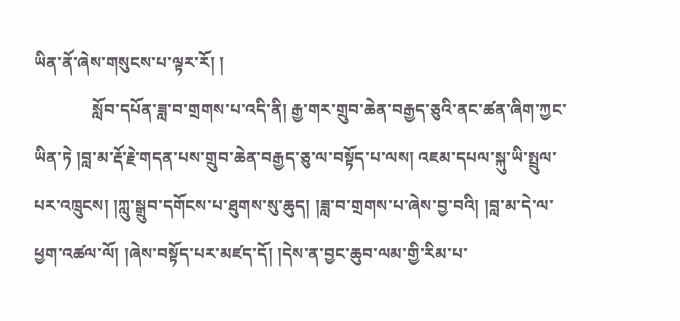ཡིན་ནོ་ཞེས་གསུངས་པ་ལྟར་རོ། །
              སློབ་དཔོན་ཟླ་བ་གྲགས་པ་འདི་ནི། རྒྱ་གར་གྲུབ་ཆེན་བརྒྱད་ཅུའི་ནང་ཚན་ཞིག་ཀྱང་ཡིན་ཏེ །བླ་མ་རྡོ་རྗེ་གདན་པས་གྲུབ་ཆེན་བརྒྱད་ཅུ་ལ་བསྟོད་པ་ལས། འཇམ་དཔལ་སྐུ་ཡི་སྤྲུལ་པར་འཁྲུངས། །ཀླུ་སྒྲུབ་དགོངས་པ་ཐུགས་སུ་ཆུད། །ཟླ་བ་གྲགས་པ་ཞེས་བྱ་བའི། །བླ་མ་དེ་ལ་ཕྱག་འཚལ་ལོ། །ཞེས་བསྟོད་པར་མཛད་དོ། །དེས་ན་བྱང་ཆུབ་ལམ་གྱི་རིམ་པ་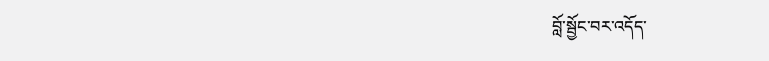བློ་སྦྱོང་བར་འདོད་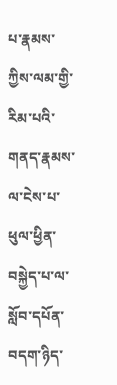པ་རྣམས་ཀྱིས་ལམ་གྱི་རིམ་པའི་གནད་རྣམས་ལ་ངེས་པ་ཕུལ་ཕྱིན་བསྐྱེད་པ་ལ་སློབ་དཔོན་བདག་ཉིད་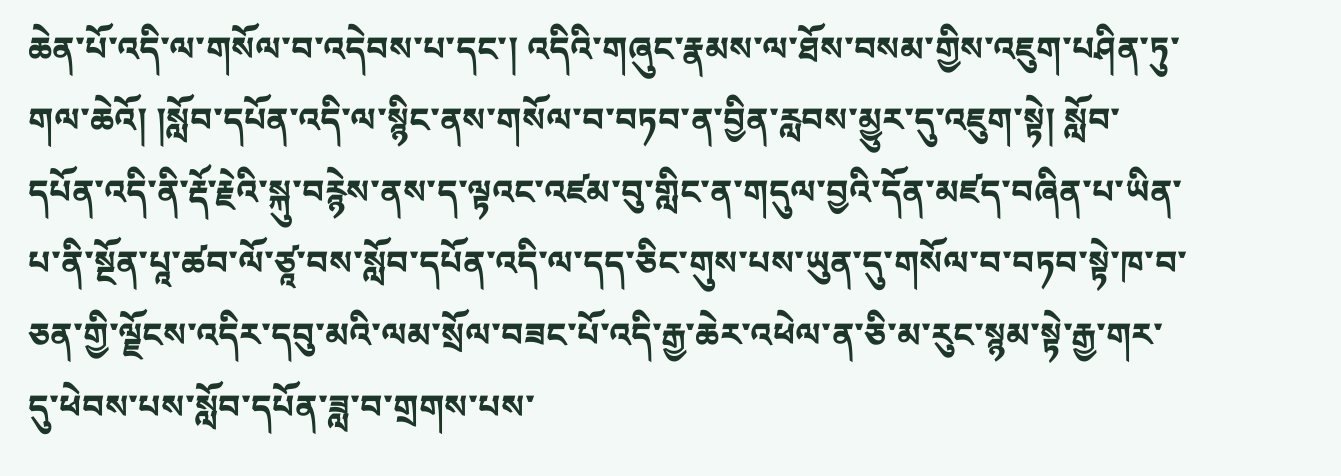ཆེན་པོ་འདི་ལ་གསོལ་བ་འདེབས་པ་དང་། འདིའི་གཞུང་རྣམས་ལ་ཐོས་བསམ་གྱིས་འཇུག་པཤིན་ཏུ་གལ་ཆེའོ། །སློབ་དཔོན་འདི་ལ་སྙིང་ནས་གསོལ་བ་བཏབ་ན་བྱིན་རླབས་མྱུར་དུ་འཇུག་སྟེ། སློབ་དཔོན་འདི་ནི་རྡོ་རྗེའི་སྐུ་བརྙེས་ནས་ད་ལྟའང་འཛམ་བུ་གླིང་ན་གདུལ་བྱའི་དོན་མཛད་བཞིན་པ་ཡིན་པ་ནི་སྔོན་པཱ་ཚབ་ལོ་ཙཱ་བས་སློབ་དཔོན་འདི་ལ་དད་ཅིང་གུས་པས་ཡུན་དུ་གསོལ་བ་བཏབ་སྟེ་ཁ་བ་ཅན་གྱི་ལྗོངས་འདིར་དབུ་མའི་ལམ་སྲོལ་བཟང་པོ་འདི་རྒྱ་ཆེར་འཕེལ་ན་ཅི་མ་རུང་སྙམ་སྟེ་རྒྱ་གར་དུ་ཕེབས་པས་སློབ་དཔོན་ཟླ་བ་གྲགས་པས་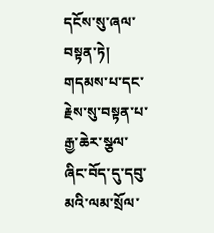དངོས་སུ་ཞལ་བསྟན་ཏེ། གདམས་པ་དང་རྗེས་སུ་བསྟན་པ་རྒྱ་ཆེར་སྩལ་ཞིང་བོད་དུ་དབུ་མའི་ལམ་སྲོལ་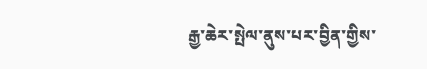རྒྱ་ཆེར་སྤེལ་ནུས་པར་བྱིན་གྱིས་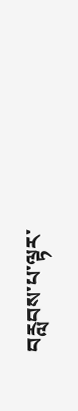བརླབས་པ་ལྟར་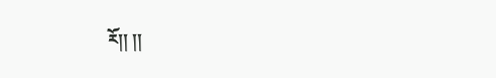རོ།། །།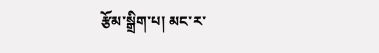རྩོམ་སྒྲིག་པ། མང་ར་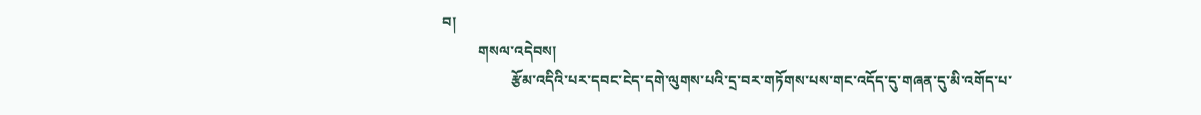བ།
          གསལ་འདེབས།
                   རྩོམ་འདིའི་པར་དབང་ངེད་དགེ་ལུགས་པའི་དྲ་བར་གཏོགས་པས་གང་འདོད་དུ་གཞན་དུ་མི་འགོད་པ་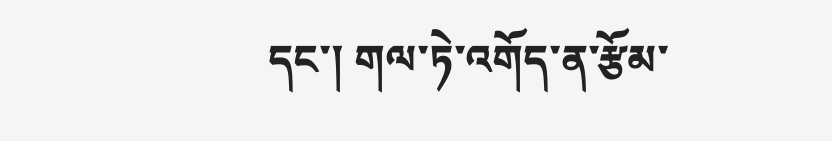དང་། གལ་ཏེ་འགོད་ན་རྩོམ་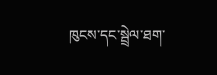ཁུངས་དང་སྦྲེལ་ཐག་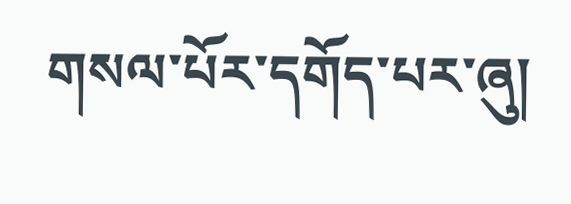གསལ་པོར་དགོད་པར་ཞུ།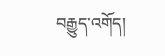བརྒྱུད་འགོད།